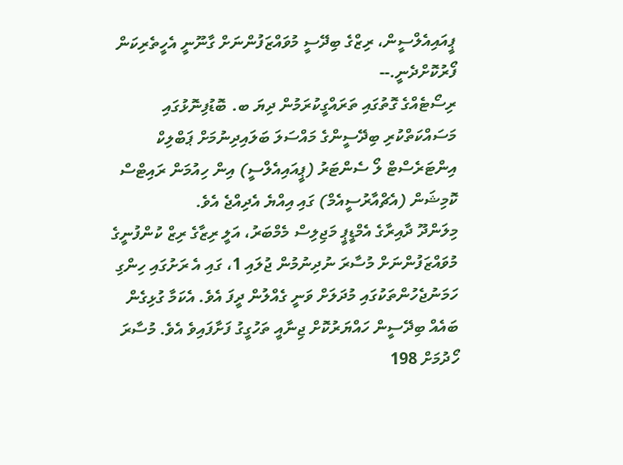ޕީއައިއެލްސީން، ރިޒްގެ ބިދޭސީ މުވައްޒަފުންނަށް ގާނޫނީ އެހީތެރިކަން ފޯރުކޮށްދެނީ.--
ރިސޯޓެއްގެ ގޮތުގައި ތަރައްގީކުރަމުން ދިޔަ ބ. ބޮޑުފިނޮޅުގައި މަސައްކަތްކުރި ބިދޭސީންގެ މައްސަލަ ބަލައިދިނުމަށް ޕަބްލިކް އިންޓަރެސްޓް ލޯ ސެންޓަރު (ޕީއައިއެލްސީ) އިން ހިއުމަން ރައިޓްސް ކޮމިޝަން (އެޗްއާރުސީއެމް) ގައި އިއްޔެ އެދިއްޖެ އެވެ.
މިލަންދޫ ދާއިރާގެ އެމްޑީޕީ މަޖިލިސް މެމްބަރު، އަލީ ރިޒާގެ ރިޒް ކުންފުނީގެ މުވައްޒަފުންނަށް މުސާރަ ނުދިނުމުން ޖުލައި 1، ގައި އެ ރަށުގައި ހިންގި ހަމަނުޖެހުންތަކުގައި މުދަލަށް ވަނީ ގެއްލުން ދީފަ އެވެ. އެކަމާ ގުޅިގެން ބައެއް ބިދޭސީން ހައްޔަރުކޮށް ޖިނާއީ ތަހުގީގު ފަށާފައިވެ އެވެ. މުސާރަ ހޯދުމަށް 198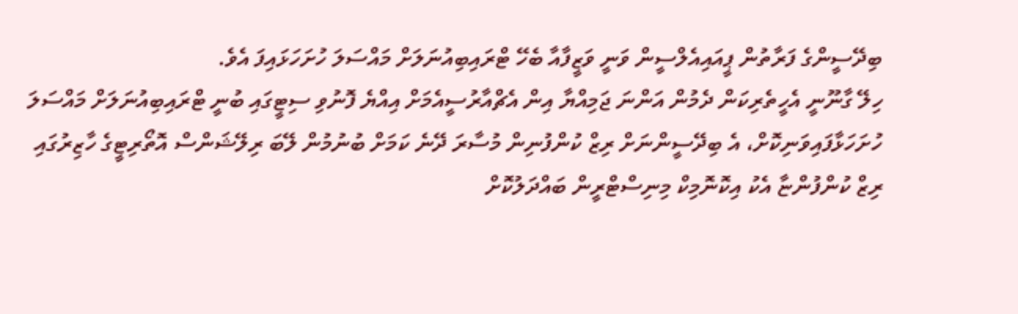ބިދޭސީންގެ ފަރާތުން ޕީއައިއެލްސީން ވަނީ ވަޒީފާއާ ބެހޭ ޓްރައިބިއުނަލަށް މައްސަލަ ހުށަހަޅައިފަ އެވެ.
ހިލޭ ގާނޫނީ އެހީތެރިކަން ދެމުން އަންނަ ޖަމިއްޔާ އިން އެޗްއާރުސީއެމަށް އިއްޔެ ފޮނުވި ސިޓީގައި ބުނީ ޓްރައިބިއުނަލަށް މައްސަލަ ހުށަހަޅާފައިވަނިކޮށް، އެ ބިދޭސީންނަށް ރިޒް ކުންފުނިން މުސާރަ ދޭނެ ކަމަށް ބުނުމުން ލޭބަ ރިލޭޝަންސް އޮތޯރިޓީގެ ހާޒިރުގައި ރިޒް ކުންފުންޏާ އެކު އިކޮނޮމިކް މިނިސްޓްރީން ބައްދަލުކޮށް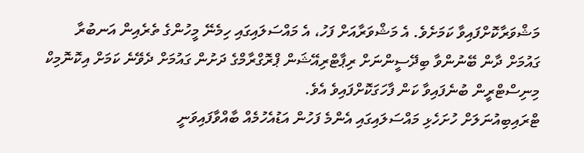މަޝްވަރާކޮށްފައިވާ ކަމަށެވެ. އެ މަޝްވަރާއަށް ފަހު، އެ މައްސަލައިގައި ހިމެނޭ މީހުންގެ ތެރެއިން އަނބުރާ ގައުމަށް ދާން ބޭނުންވާ ބިދޭސީންނަށް ރިޕާޓްރިއޭޝަން ޕްރޮގްރާމްގެ ދަށުން ގައުމަށް ދެވޭނެ ކަމަށް އިކޮނޮމިކް މިނިސްޓްރީން ބުނެފައިވާ ކަން ފާހަގަކޮށްފައިވެ އެވެ.
ޓްރައިބިއުނަލަށް ހުށަހެޅި މައްސަލައިގައި އެންމެ ފަހުން އަޑުއެހުމެއް ބާއްވާފައިވަނީ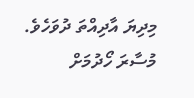މިދިޔަ އާދިއްތަ ދުވަހެވެ. މުސާރަ ހޯދުމަށް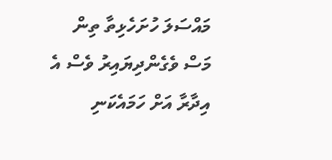މައްސަލަ ހުށަހެޅިތާ ތިން މަސް ވެގެންދިޔައިރު ވެސް އެ އިދާރާ އަށް ހަމައެކަނި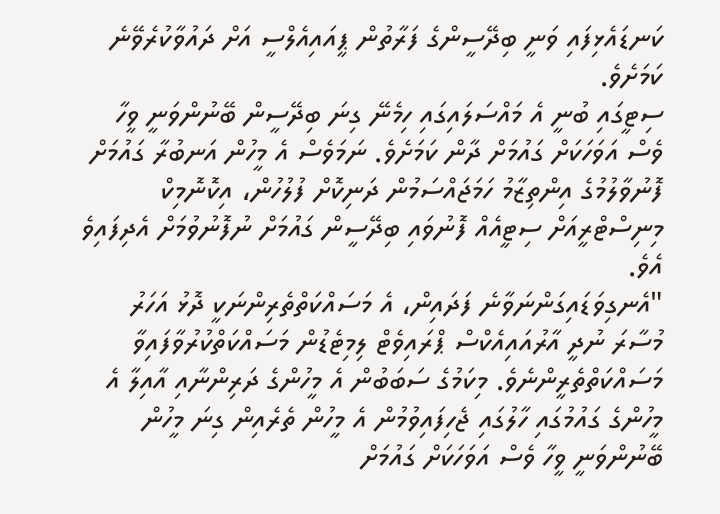ކަނޑައެޅިފައި ވަނީ ބިދޭސީންގެ ފަރާތުން ޕީއައިއެލްސީ އަށް ދައުވާކުރެވޭނެ ކަމަށެވެ.
ސިޓީގައި ބުނީ އެ މައްސަލައިގައި ހިމެނޭ ގިނަ ބިދޭސީން ބޭނުންވަނީ ވީހާ ވެސް އަވަހަކަށް ގައުމަށް ދާން ކަމަށެވެ. ނަމަވެސް އެ މީހުން އަނބުރާ ގައުމަށް ފޮނުވާލުމުގެ އިންތިޒާމު ހަމަޖައްސަމުން ދަނިކޮށް ފުލުހުން، އިކޮނޮމިކް މިނިސްޓްރީއަށް ސިޓީއެއް ފޮނުވައި ބިދޭސީން ގައުމަށް ނުފޮނުވުމަށް އެދިފައިވެ އެވެ.
"އެނގިވަޑައިގަންނަވާނެ ފަދައިން، އެ މަސައްކަތްތެރިންނަކީ ދޮޅު އަހަރު މުސާރަ ނުދީ އާރުއައިއެކްސް ޕްރައިވެޓް ލިމިޓެޑުން މަސައްކަތްކުރުވާފައިވާ މަސައްކަތްތެރީންނެވެ. މިކަމުގެ ސަބަބުން އެ މީހުންގެ ދަރިންނާއި އާއިލާ އެ މީހުންގެ ގައުމުގައި ހާލުގައި ޖެހިފައިވުމުން އެ މީހުން ތެރެއިން ގިނަ މީހުން ބޭނުންވަނީ ވީހާ ވެސް އަވަހަކަށް ގައުމަށް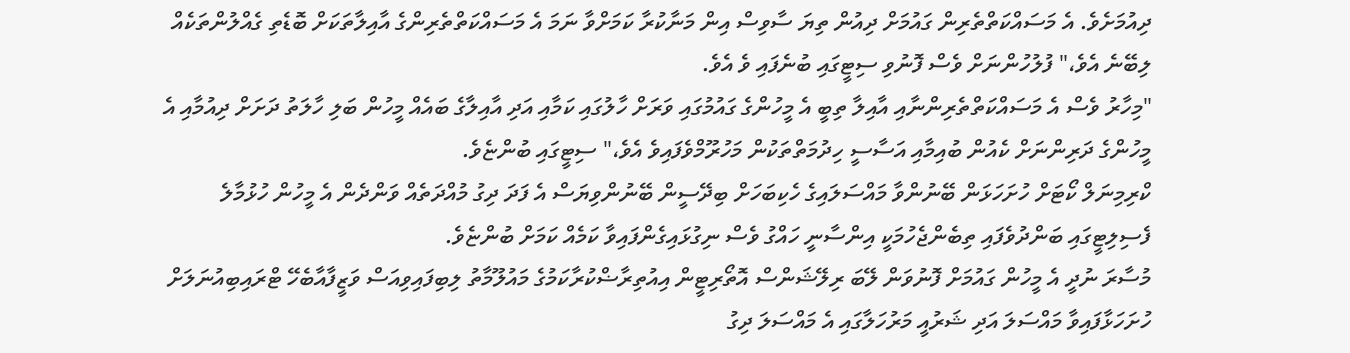ދިއުމަށެވެ. އެ މަސައްކަތްތެރިން ގައުމަށް ދިއުން ތިޔަ ސާވިސް އިން މަނާކުރާ ކަމަށްވާ ނަމަ އެ މަސައްކަތްތެރިންގެ އާއިލާތަކަށް ބޮޑެތި ގެއްލުންތަކެއް ލިބޭނެ އެވެ،" ފުލުހުންނަށް ވެސް ފޮނުވި ސިޓީގައި ބުނެފައި ވެ އެވެ.
"މިހާރު ވެސް އެ މަސައްކަތްތެރިންނާއި އާއިލާ ތިބީ އެ މީހުންގެ ގައުމުގައި ވަރަށް ހާލުގައި ކަމާއި އަދި އާއިލާގެ ބައެއް މީހުން ބަލި ހާލަތު ދަށަށް ދިއުމާއި އެ މީހުންގެ ދަރިންނަށް ކެއުން ބުއިމާއި އަސާސީ ހިދުމަތްތަކުން މަހުރޫމްވެފައިވެ އެވެ،" ސިޓީގައި ބުންޏެވެ.
ކްރިމިނަލް ކޯޓަށް ހުށަހަޅަން ބޭނުންވާ މައްސަލައިގެ ހެކިބަހަށް ބިދޭސީން ބޭނުންވިޔަސް އެ ފަދަ ދިގު މުއްދަތެއް ވަންދެން އެ މީހުން ހުޅުމާލެ ފެސިލިޓީގައި ބަންދުވެފައި ތިބެންޖެހުމަކީ އިންސާނީ ހައްގު ވެސް ނިގުޅައިގެންފައިވާ ކަމެއް ކަމަށް ބުންޏެވެ.
މުސާރަ ނުދީ އެ މީހުން ގައުމަށް ފޮނުވަން ލޭބަ ރިލޭޝަންސް އޮތޯރިޓީން އިއުތިރާޟްކުރާކަމުގެ މައުލޫމާތު ލިބިފައިވިއަސް ވަޒީފާއާބެހޭ ޓްރައިބިއުނަލަށް ހުށަހަޅާފައިވާ މައްސަލަ އަދި ޝަރުއީ މަރުހަލާގައި އެ މައްސަލަ ދިގު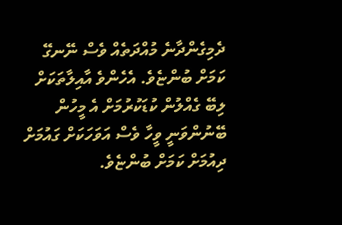ދެމިގެންދާނެ މުއްދަތެއް ވެސް ނޭނގޭ ކަމަށް ބުންޏެވެ. އެހެންވެ އާއިލާތަކަށް ލިބޭ ގެއްލުން ކުޑަކުރުމަށް އެ މީހުން ބޭނުންވަނީ ވީހާ ވެސް އަވަހަކަށް ގައުމަށް ދިއުމަށް ކަމަށް ބުންޏެވެ.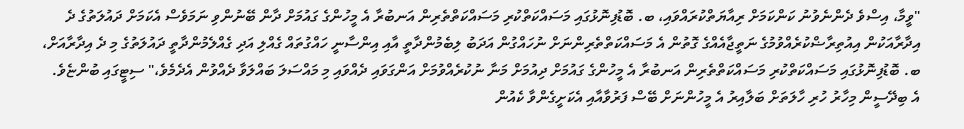"ވީމާ، އިސްވެ ދެންނެވުނު ކަންކަމަށް ރިއާޔަތްކުރައްވައި، ބ. ބޮޑުފިނޮޅުގައި މަސައްކަތްކުރި މަސައްކަތްތެރިން އަނބުރާ އެ މީހުންގެ ގައުމަށް ދާން ބޭނުންވި ނަމަވެސް އެކަމަށް ދައުލަތުގެ ދެ އިދާރާއަކުން އިއުތިރާޟްކުރެއްވުމުގެ ނަތީޖާއެއްގެ ގޮތުން އެ މަސައްކަތްތެރިންނަށް ނުހައްގުން އަދަބު ލިބެމުންދާތީ އާއި އިންސާނީ ހައްގުތައް ގެއްލި އަދި ގެއްލެމުންދާތީ ދައުލަތުގެ މި ދެ އިދާރާއަށް، ބ. ބޮޑުފިނޮޅުގައި މަސައްކަތްކުރި މަސައްކަތްތެރިން އަނބުރާ އެ މީހުންގެ ގައުމަށް ދިއުމަށް މަނާ ނުކުރެއްވުމަށް އަންގަވައި ދެއްވައި މި މައްސަލަ ބައްލަވާ ދެއްވުން އެދެމެވެ،" ސިޓީގައި ބުންޏެވެ.
އެ ބިދޭސީން މިހާރު ހުރި ހާލަތަށް ބަލާއިރު އެ މީހުންނަށް ބޭސް ފަރުވާއާއި އެކަށީގެންވާ ކެއުން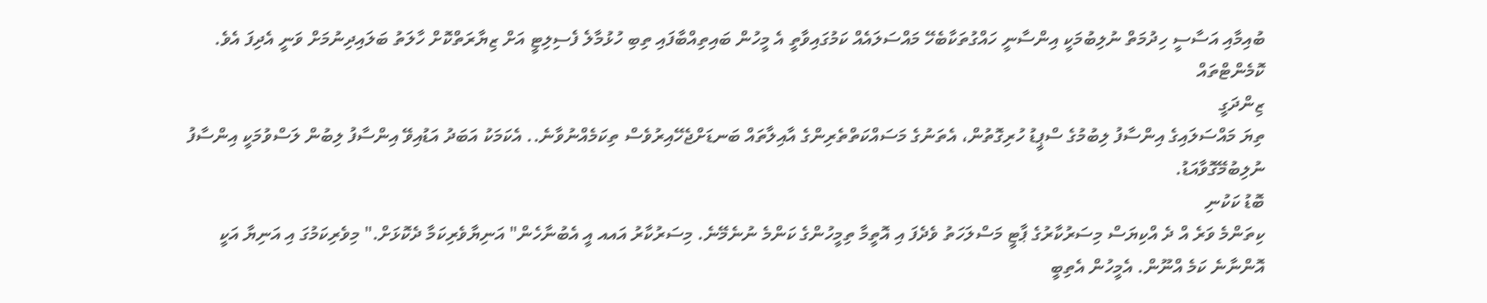ބުއިމާއި އަސާސީ ހިދުމަތް ނުލިބުމަކީ އިންސާނީ ހައްގުތަކާބެހޭ މައްސަލައެއް ކަމުގައިވާތީ އެ މީހުން ބައިތިއްބާފައި ތިބި ހުޅުމާލެ ފެސިލިޓީ އަށް ޒިޔާރަތްކޮށް ހާލަތު ބަލައިދިނުމަށް ވަނީ އެދިފަ އެވެ.
ކޮމެންޓްތައް
ޒިންދަގީ
ތިޔަ މައްސަލައިގެ އިންސާފު ލިބުމުގެ ސްޕީޑު ހުރިގޮތުން، އެތަނުގެ މަސައްކަތްތެރިންގެ އާއިލާތައް ބަނޑަށްޖެހޭއިރުވެސް ތިކަމެއްނުވާނެ.. އެކަމަކު އަބަދު އަޑުއިވޭ އިންސާފު ލިބުން ލަސްވުމަކީ އިންސާފު ނުލިބުމޭގޮވާއަޑު.
ބޮޑު ކަކުނި
ކިތަންމެ ވަރެ އް ދެ އްކިޔަސް މިސަރުކާރުގެ ޕާޓީ މަސްލަހަތު ވެދެފަ އި އޮތީމާ ތިމީހުންގެ ކަންމެ ނުނެމޭނެ. މިސަރުކާރު އައއ އީ އެބުނާހެން" އަނިޔާވެރިކަމާ ދެކޮޅަށް." މިވެރިކަމުގަ އި އަނިޔާ އަކީ އޮންނާނެ ކަމެ އްނޫން. އެމީހުން އެތިބީ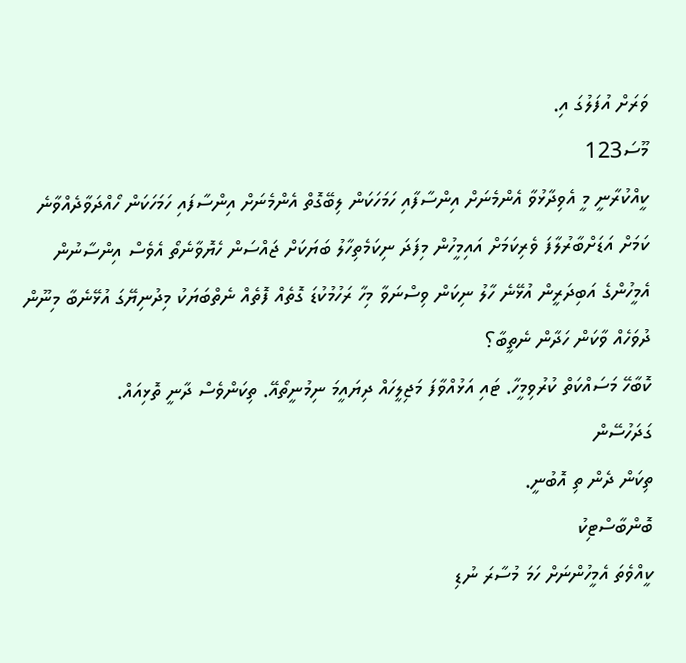ވަރަށް އުފަލުގަ އި.
މޫސަ123
ކީއްކުރާނީ މީ އެވިދާޅުވާ އެންމެނަށް އިންސާފާއި ހަމަހަކަން ލިބޭގޮތް އެންމެނަށް އިންސާފައި ހަމަހަކަން ހޯއްދަވާދެއްވާނެ ކަމަށް އަޑަށްބާރުލާފަ ވެރިކަމަށް އައިމީހުން މިފަދަ ނިކަމެތިހާލު ބަޔަކަށް ޖައްސަން ހެޔޮވާނެތޯ އެވެސް އިންސާނުން އެމީހުންގެ އަބިދަރީން އުޅޭނެ ހާލު ނިކަން ވިސްނަވާ މިހާ ރަހުމުކުޑަ ގޮތެއް ފޮތެއް ނެތްބަޔަކު މިދުނިޔޭގަ އުޅޭނެބާ މިނޫން ދުވަހެއް ވާކަން ހަދާން ނެތީބާ؟
ކޮބާހޭ މަސައްކަތް ކުރުވިމީހާ. ޓައި އަޅުއްވާފަ މަޖިލީހައް ދިޔައީމަ ނިމުނީތޯއޭ. ތިކަންވެސް ދާނީ ތޮޅިއައް.
ގަދަހުސޭން
ތިކަން ދެން ތި އޮބުނީ.
ބޮންބާސްޓިކު
ކީއްވެތަ އެމީހުންނަށް ހަމަ މުސާރަ ނުޑި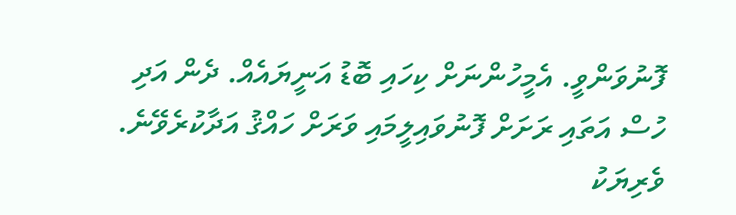ފޮނުވަންވީ. އެމީހުންނަށް ކިހައި ބޮޑު އަނީޔައެއް. ދެން އަދި ހުސް އަތައި ރަށަށް ފޮނުވައިލީމައި ވަރަށް ހައްޤު އަދާކުރެވޭނެ. ވެރިޔަކު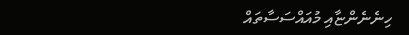ހިނެނެންޏާއި މުއައްސަސާތައް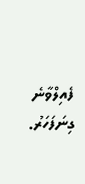ފެއިލްވާނެ ގިނަފަހަރު.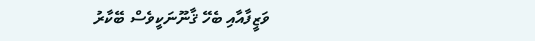ވަޒީފާއާއި ބެހޭ ޤާނޫނަކީވެސް ބޭކާރު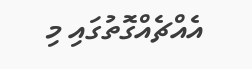އެއްޗެއްގޮތުގައި މި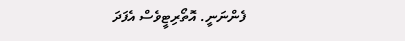ފެންނަނީ. އޮތޯރިޓީވެސް އެފަދަ